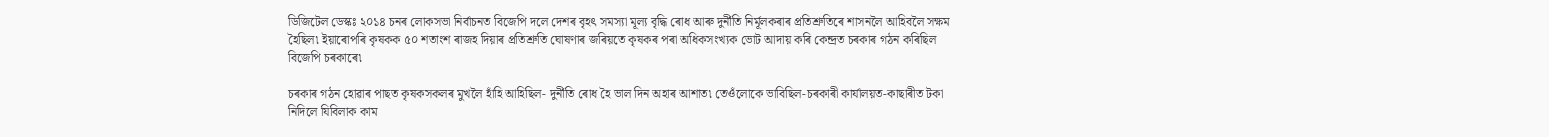ডিজিটেল ডেস্কঃ ২০১৪ চনৰ লোকসভা নিৰ্বাচনত বিজেপি দলে দেশৰ বৃহৎ সমস্যা মূল্য বৃদ্ধি ৰোধ আৰু দুৰ্নীতি নিৰ্মূলকৰাৰ প্ৰতিশ্ৰুতিৰে শাসনলৈ আহিবলৈ সক্ষম হৈছিল৷ ইয়াৰোপৰি কৃষকক ৫০ শতাংশ ৰাজহ দিয়াৰ প্ৰতিশ্ৰুতি ঘোষণাৰ জৰিয়তে কৃষকৰ পৰা অধিকসংখ্যক ভোট আদায় কৰি কেন্দ্ৰত চৰকাৰ গঠন কৰিছিল বিজেপি চৰকাৰে৷

চৰকাৰ গঠন হোৱাৰ পাছত কৃষকসকলৰ মুখলৈ হাঁহি আহিছিল- দুৰ্নীতি ৰোধ হৈ ভাল দিন অহাৰ আশাত৷ তেওঁলোকে ভাবিছিল-চৰকাৰী কাৰ্যালয়ত-কাছাৰীত টকা নিদিলে যিবিলাক কাম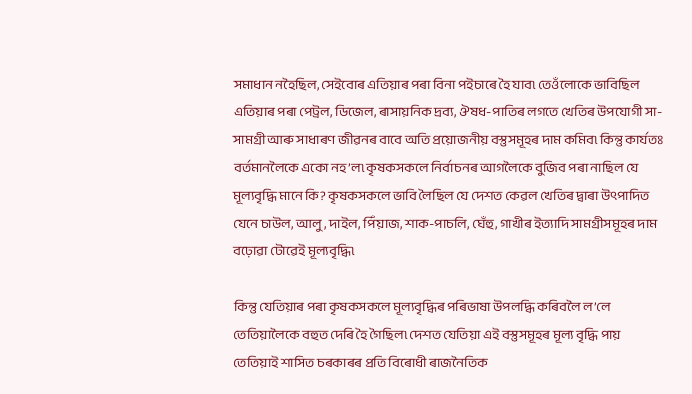সমাধান নহৈছিল, সেইবোৰ এতিয়াৰ পৰা বিনা পইচাৰে হৈ যাব৷ তেওঁলোকে ভাবিছিল এতিয়াৰ পৰা পেট্ৰল, ডিজেল, ৰাসায়নিক দ্ৰব্য, ঔষধ-পাতিৰ লগতে খেতিৰ উপযোগী সা-সামগ্ৰী আৰু সাধাৰণ জীৱনৰ বাবে অতি প্ৰয়োজনীয় বস্তুসমূহৰ দাম কমিব৷ কিন্তু কাৰ্যতঃ বৰ্তমানলৈকে একো নহ’ল৷ কৃষকসকলে নিৰ্বাচনৰ আগলৈকে বুজিব পৰা নাছিল যে মূল্যবৃদ্ধি মানে কি? কৃষকসকলে ভাবি লৈছিল যে দেশত কেৱল খেতিৰ দ্বাৰা উৎপাদিত যেনে চাউল, আলু, দাইল, পিঁয়াজ, শাক-পাচলি, ঘেঁহু, গাখীৰ ইত্যাদি সামগ্ৰীসমূহৰ দাম বঢ়োৱা টোৱেই মূল্যবৃদ্ধি৷

কিন্তু যেতিয়াৰ পৰা কৃষকসকলে মূল্যবৃদ্ধিৰ পৰিভাষা উপলদ্ধি কৰিবলৈ ল’লে তেতিয়ালৈকে বহুত দেৰি হৈ গৈছিল৷ দেশত যেতিয়া এই বস্তুসমূহৰ মূল্য বৃদ্ধি পায় তেতিয়াই শাসিত চৰকাৰৰ প্ৰতি বিৰোধী ৰাজনৈতিক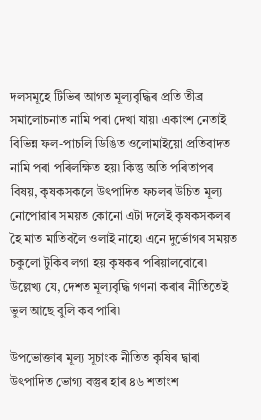দলসমূহে টিভিৰ আগত মূল্যবৃদ্ধিৰ প্ৰতি তীব্ৰ সমালোচনাত নামি পৰা দেখা যায়৷ একাংশ নেতাই বিভিন্ন ফল-পাচলি ডিঙিত ওলোমাইয়ো প্ৰতিবাদত নামি পৰা পৰিলক্ষিত হয়৷ কিন্তু অতি পৰিতাপৰ বিষয়, কৃষকসকলে উৎপাদিত ফচলৰ উচিত মূল্য নোপোৱাৰ সময়ত কোনো এটা দলেই কৃষকসকলৰ হৈ মাত মাতিবলৈ ওলাই নাহে৷ এনে দুৰ্ভোগৰ সময়ত চকুলো টুকিব লগা হয় কৃষকৰ পৰিয়ালবোৰে৷ উল্লেখ্য যে, দেশত মূল্যবৃদ্ধি গণনা কৰাৰ নীতিতেই ভুল আছে বুলি কব পাৰি৷

উপভোক্তাৰ মূল্য সূচাংক নীতিত কৃষিৰ দ্বাৰা উৎপাদিত ভোগ্য বস্তুৰ হাৰ ৪৬ শতাংশ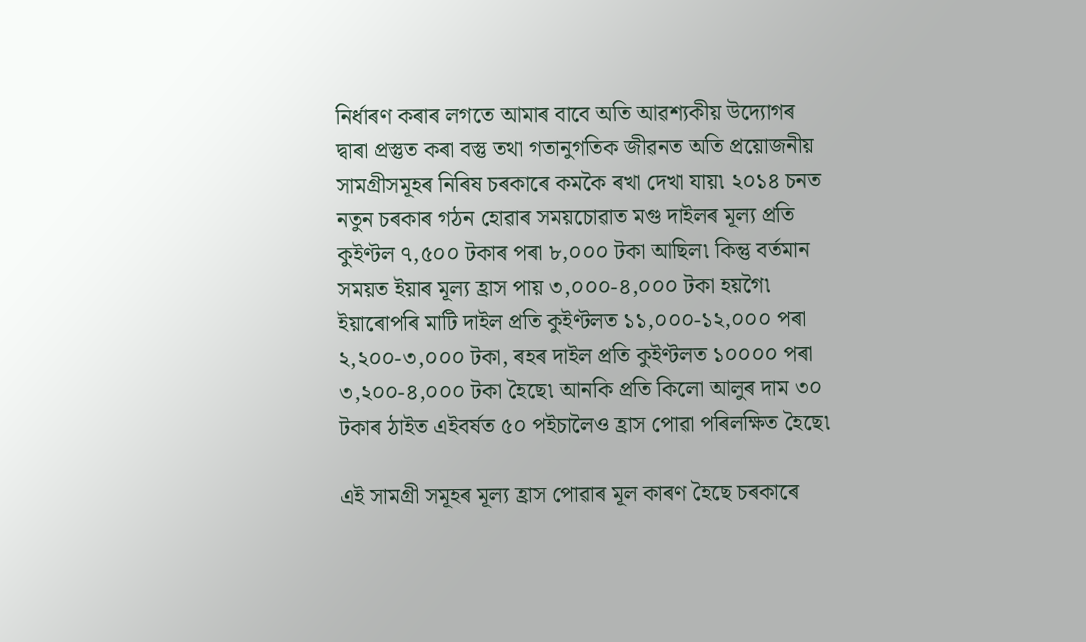নিৰ্ধাৰণ কৰাৰ লগতে আমাৰ বাবে অতি আৱশ্যকীয় উদ্যোগৰ দ্বাৰা প্ৰস্তুত কৰা বস্তু তথা গতানুগতিক জীৱনত অতি প্ৰয়োজনীয় সামগ্ৰীসমূহৰ নিৰিষ চৰকাৰে কমকৈ ৰখা দেখা যায়৷ ২০১৪ চনত নতুন চৰকাৰ গঠন হোৱাৰ সময়চোৱাত মগু দাইলৰ মূল্য প্ৰতি কুইণ্টল ৭,৫০০ টকাৰ পৰা ৮,০০০ টকা আছিল৷ কিন্তু বৰ্তমান সময়ত ইয়াৰ মূল্য হ্ৰাস পায় ৩,০০০-৪,০০০ টকা হয়গৈ৷  ইয়াৰোপৰি মাটি দাইল প্ৰতি কুইণ্টলত ১১,০০০-১২,০০০ পৰা ২,২০০-৩,০০০ টকা, ৰহৰ দাইল প্ৰতি কুইণ্টলত ১০০০০ পৰা ৩,২০০-৪,০০০ টকা হৈছে৷ আনকি প্ৰতি কিলো আলুৰ দাম ৩০ টকাৰ ঠাইত এইবৰ্ষত ৫০ পইচালৈও হ্ৰাস পোৱা পৰিলক্ষিত হৈছে৷

এই সামগ্ৰী সমূহৰ মূল্য হ্ৰাস পোৱাৰ মূল কাৰণ হৈছে চৰকাৰে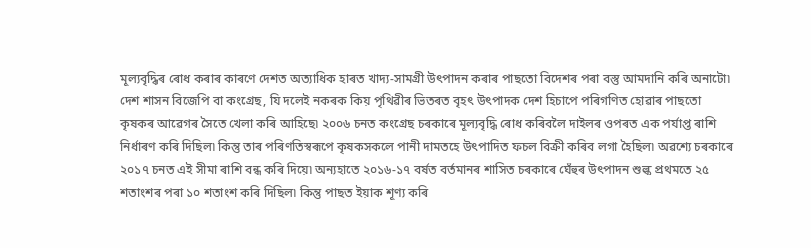মূল্যবৃদ্ধিৰ ৰোধ কৰাৰ কাৰণে দেশত অত্যাধিক হাৰত খাদ্য-সামগ্ৰী উৎপাদন কৰাৰ পাছতো বিদেশৰ পৰা বস্তু আমদানি কৰি অনাটো৷ দেশ শাসন বিজেপি বা কংগ্ৰেছ, যি দলেই নকৰক কিয় পৃথিৱীৰ ভিতৰত বৃহৎ উৎপাদক দেশ হিচাপে পৰিগণিত হোৱাৰ পাছতো কৃষকৰ আৱেগৰ সৈতে খেলা কৰি আহিছে৷ ২০০৬ চনত কংগ্ৰেছ চৰকাৰে মূল্যবৃদ্ধি ৰোধ কৰিবলৈ দাইলৰ ওপৰত এক পৰ্যাপ্ত ৰাশি নিৰ্ধাৰণ কৰি দিছিল৷ কিন্তু তাৰ পৰিণতিস্বৰূপে কৃষকসকলে পানী দামতহে উৎপাদিত ফচল বিক্ৰী কৰিব লগা হৈছিল৷ অৱশ্যে চৰকাৰে ২০১৭ চনত এই সীমা ৰাশি বন্ধ কৰি দিয়ে৷ অন্যহাতে ২০১৬-১৭ বৰ্ষত বৰ্তমানৰ শাসিত চৰকাৰে ঘেঁহুৰ উৎপাদন শুল্ক প্ৰথমতে ২৫ শতাংশৰ পৰা ১০ শতাংশ কৰি দিছিল৷ কিন্তু পাছত ইয়াক শূণ্য কৰি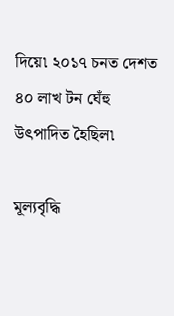দিয়ে৷ ২০১৭ চনত দেশত ৪০ লাখ টন ঘেঁহু উৎপাদিত হৈছিল৷

মূল্যবৃদ্ধি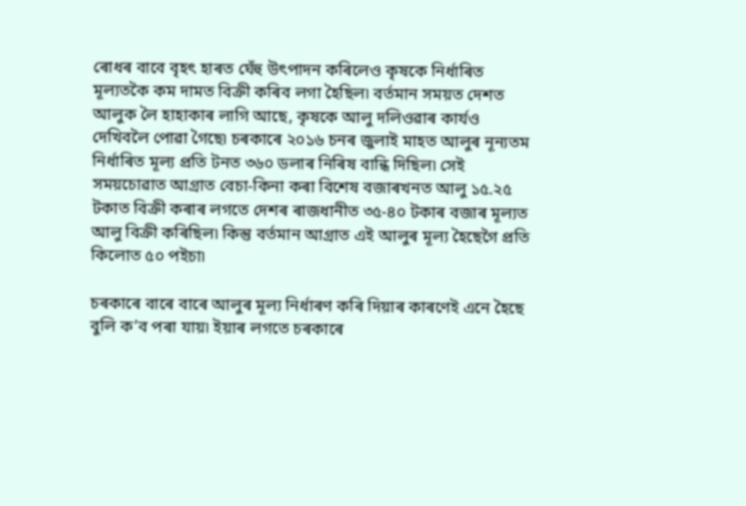ৰোধৰ বাবে বৃহৎ হাৰত ঘেঁহু উৎপাদন কৰিলেও কৃষকে নিৰ্ধাৰিত মূল্যতকৈ কম দামত বিক্ৰী কৰিব লগা হৈছিল৷ বৰ্তমান সময়ত দেশত আলুক লৈ হাহাকাৰ লাগি আছে, কৃষকে আলু দলিওৱাৰ কাৰ্যও দেখিবলৈ পোৱা গৈছে৷ চৰকাৰে ২০১৬ চনৰ জুলাই মাহত আলুৰ নূন্যতম নিৰ্ধাৰিত মূল্য প্ৰতি টনত ৩৬০ ডলাৰ নিৰিষ বান্ধি দিছিল৷ সেই সময়চোৱাত আগ্ৰাত বেচা-কিনা কৰা বিশেষ বজাৰখনত আলু ১৫.২৫ টকাত বিক্ৰী কৰাৰ লগতে দেশৰ ৰাজধানীত ৩৫-৪০ টকাৰ বজাৰ মূল্যত আলু বিক্ৰী কৰিছিল৷ কিন্তু বৰ্তমান আগ্ৰাত এই আলুৰ মূল্য হৈছেগৈ প্ৰতি কিলোত ৫০ পইচা৷

চৰকাৰে বাৰে বাৰে আলুৰ মূল্য নিৰ্ধাৰণ কৰি দিয়াৰ কাৰণেই এনে হৈছে বুলি ক’ব পৰা যায়৷ ইয়াৰ লগতে চৰকাৰে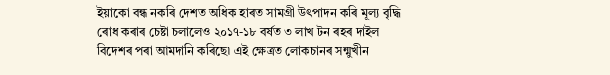ইয়াকো বন্ধ নকৰি দেশত অধিক হাৰত সামগ্ৰী উৎপাদন কৰি মূল্য বৃদ্ধি ৰোধ কৰাৰ চেষ্টা চলালেও ২০১৭-১৮ বৰ্ষত ৩ লাখ টন ৰহৰ দাইল বিদেশৰ পৰা আমদানি কৰিছে৷ এই ক্ষেত্ৰত লোকচানৰ সন্মুখীন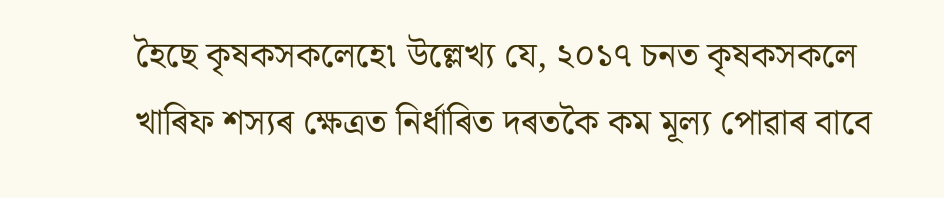হৈছে কৃষকসকলেহে৷ উল্লেখ্য যে, ২০১৭ চনত কৃষকসকলে খাৰিফ শস্যৰ ক্ষেত্ৰত নিৰ্ধাৰিত দৰতকৈ কম মূল্য পোৱাৰ বাবে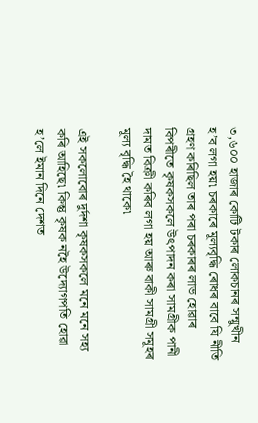৩,৬০০ হাজাৰ কোটি টকাৰ লোকচানৰ সন্মুখীন হ’ব লগা হয়৷ চৰকাৰে মূল্যবৃদ্ধি ৰোধৰ বাবে যি নীতি গ্ৰহণ কৰিছিল তাৰ পৰা চৰকাৰৰ লাভ হোৱাৰ বিপৰীতে কৃষকসকলে উৎপাদন কৰা সামগ্ৰীক পানী দামত বিক্ৰী কৰিব লগা হয় আৰু বাকী সামগ্ৰী সমূহৰ মূল্য বৃদ্ধি হৈ থাকে৷

এই সকলোবোৰ দুৰ্দশা কৃষকসকলে মনে মনে সহ্য কৰি আহিছে৷ কিন্তু কৃষক নহৈ উদ্যোগপতি হোৱা হ’লে ইমান দিনে দেশত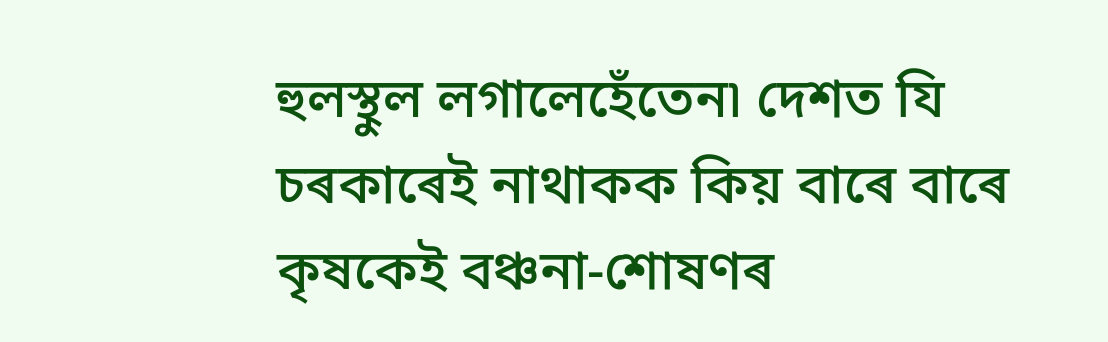হুলস্থুল লগালেহেঁতেন৷ দেশত যি চৰকাৰেই নাথাকক কিয় বাৰে বাৰে কৃষকেই বঞ্চনা-শোষণৰ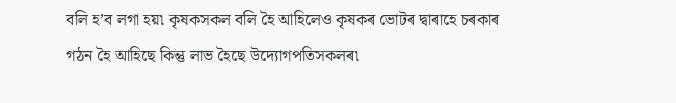বলি হ’ব লগা হয়৷ কৃষকসকল বলি হৈ আহিলেও কৃষকৰ ভোটৰ দ্বাৰাহে চৰকাৰ গঠন হৈ আহিছে কিন্তু লাভ হৈছে উদ্যোগপতিসকলৰ৷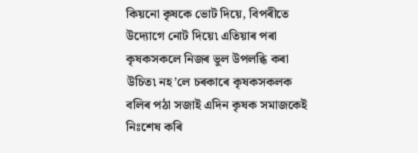কিয়নো কৃষকে ভোট দিয়ে, বিপৰীতে উদ্যোগে নোট দিয়ে৷ এতিয়াৰ পৰা কৃষকসকলে নিজৰ ভুল উপলব্ধি কৰা উচিত৷ নহ’লে চৰকাৰে কৃষকসকলক বলিৰ পঠা সজাই এদিন কৃষক সমাজকেই নিঃশেষ কৰি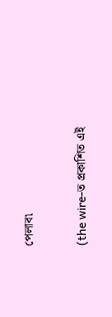পেলাব৷

(the wire-ত প্ৰকাশিত এই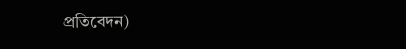প্ৰতিবেদন)